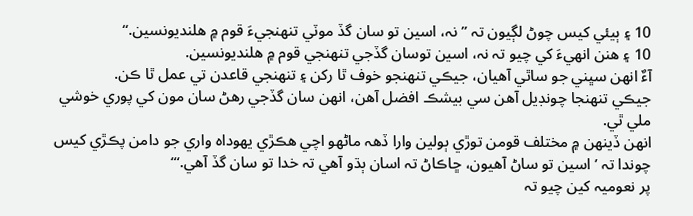10 ۽ ٻيئي کيس چوڻ لڳيون تہ ”نہ، اسين تو سان گڏ موٽي تنهنجيءَ قوم ۾ هلنديونسين.“
10 ۽ هنن انهيءَ کي چيو تہ نہ، اسين توسان گڏجي تنهنجي قوم ۾ هلنديونسين.
آءٌ انهن سڀني جو ساٿي آهيان، جيڪي تنهنجو خوف ٿا رکن ۽ تنهنجي قاعدن تي عمل ٿا ڪن.
جيڪي تنهنجا چونڊيل آهن سي بيشڪ افضل آهن، انهن سان گڏجي رهڻ سان مون کي پوري خوشي ملي ٿي.
انهن ڏينهن ۾ مختلف قومن توڙي ٻولين وارا ڏهہ ماڻهو اچي هڪڙي يهوداہ واري جو دامن پڪڙي کيس چوندا تہ ’اسين تو ساڻ آهيون، ڇاڪاڻ تہ اسان ٻڌو آهي تہ خدا تو سان گڏ آهي.‘“
پر نعوميہ کين چيو تہ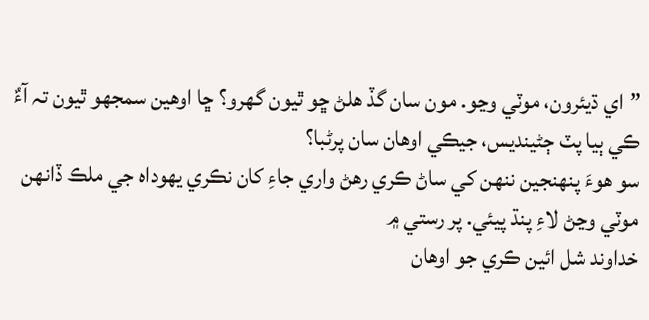”اي ڌيئرون، موٽي وڃو. مون سان گڏ هلڻ ڇو ٿيون گھرو؟ ڇا اوهين سمجھو ٿيون تہ آءٌ ڪي ٻيا پٽ ڄڻينديس، جيڪي اوهان سان پرڻبا؟
سو هوءَ پنهنجين ننهن کي ساڻ ڪري رهڻ واري جاءِ کان نڪري يهوداہ جي ملڪ ڏانهن موٽي وڃڻ لاءِ پنڌ پيئي. پر رستي ۾
خداوند شل ائين ڪري جو اوهان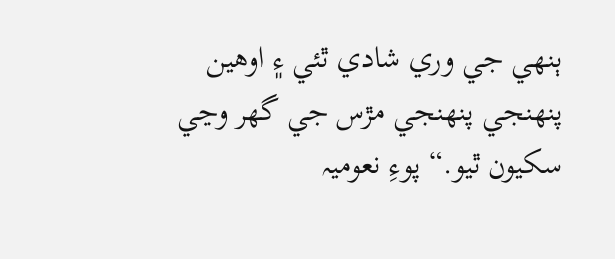ٻنهي جي وري شادي ٿئي ۽ اوهين پنهنجي پنهنجي مڙس جي گھر وڃي سکيون ٿيو.“ پوءِ نعوميہ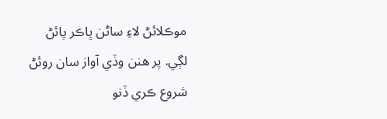موڪلائڻ لاءِ ساڻن ڀاڪر پائڻ لڳي. پر هنن وڏي آواز سان روئڻ شروع ڪري ڏنو